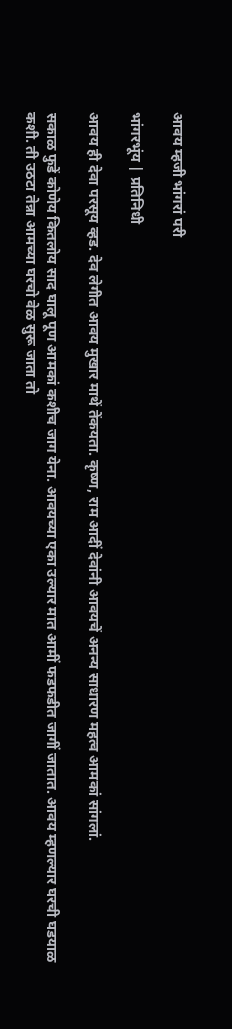आवय म्हजी भांगरां परी

भांगरभूंय | प्रतिनिधी

आवय ही देवा परसूय व्हड. देव लेगीत आवय मुखार माथें तेंकयता. कृष्ण, राम आदीं देवांनी आवयचें अनन्य साधारण महत्व आमकां सांगलां.

सकाळ फुडें कोणेय कितलोय साद घालू पूण आमकां कशीच जाग येना. आवयच्या एका उल्यार मात आमीं फडफडीत जागीं जातात. आवय म्हणल्यार घरची घडयाळ कशी. ती उठटा तेन्ना आमच्या घरचो वेळ सुरू जाता तो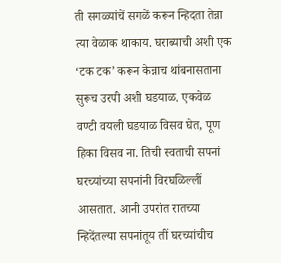ती सगळ्यांचें सगळें करून न्हिदता तेन्ना त्या वेळाक थाकाय. घराब्याची अशी एक ‘टक टक’ करून केन्नाच थांबनासताना सुरूच उरपी अशी घडयाळ. एकवेळ वण्टी वयली घडयाळ विसव घेत, पूण हिका विसव ना. तिची स्वताची सपनां घरच्यांच्या सपनांनी विरघळिल्लीं आसतात. आनी उपरांत रातच्या न्हिदेंतल्या सपनांतूय तीं घरच्यांचीच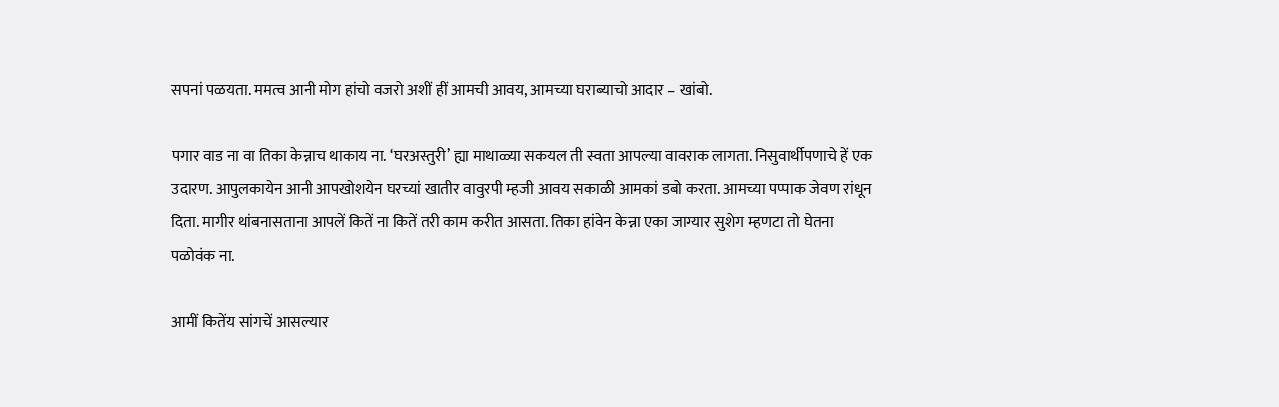सपनां पळयता. ममत्व आनी मोग हांचो वजरो अशीं हीं आमची आवय, आमच्या घराब्याचो आदार – खांबो.

पगार वाड ना वा तिका केन्नाच थाकाय ना. ‘घरअस्तुरी’ ह्या माथाळ्या सकयल ती स्वता आपल्या वावराक लागता. निसुवार्थीपणाचे हें एक उदारण. आपुलकायेन आनी आपखोशयेन घरच्यां खातीर वावुरपी म्हजी आवय सकाळी आमकां डबो करता. आमच्या पप्पाक जेवण रांधून दिता. मागीर थांबनासताना आपलें कितें ना कितें तरी काम करीत आसता. तिका हांवेन केन्ना एका जाग्यार सुशेग म्हणटा तो घेतना पळोवंक ना.

आमीं कितेंय सांगचें आसल्यार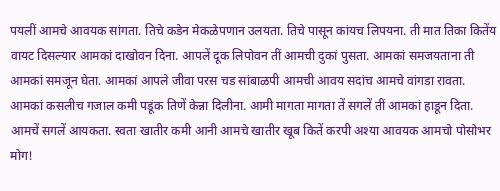पयलीं आमचे आवयक सांगता. तिचे कडेन मेकळेपणान उलयता. तिचे पासून कांयच लिपयना. ती मात तिका कितेंय वायट दिसल्यार आमकां दाखोवन दिना. आपलें दूक लिपोवन तीं आमची दुकां पुसता. आमकां समजयताना ती आमकां समजून घेता. आमकां आपले जीवा परस चड सांबाळपी आमची आवय सदांच आमचे वांगडा रावता. आमकां कसलीच गजाल कमी पडूंक तिणें केन्ना दिलीना. आमी मागता मागता तें सगलें तीं आमकां हाडून दिता. आमचें सगलें आयकता. स्वता खातीर कमी आनी आमचे खातीर खूब कितें करपी अश्या आवयक आमचो पोसोभर मोग!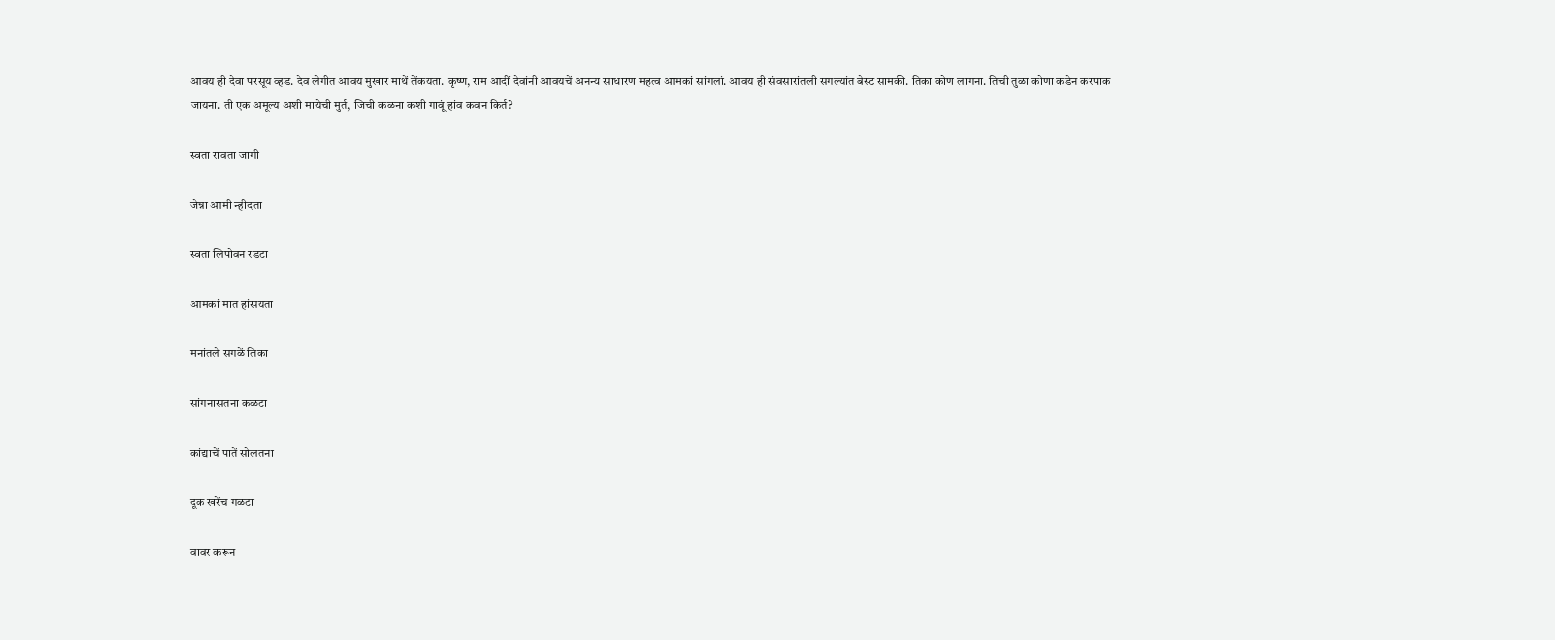आवय ही देवा परसूय व्हड. देव लेगीत आवय मुखार माथें तेंकयता. कृष्ण, राम आदीं देवांनी आवयचें अनन्य साधारण महत्व आमकां सांगलां. आवय ही संवसारांतली सगल्यांत बेस्ट सामकी. तिका कोण लागना. तिची तुळा कोणा कडेन करपाक जायना. ती एक अमूल्य अशी मायेची मुर्त, जिची कळना कशी गावूं हांव कवन किर्त?

स्वता रावता जागी

जेन्ना आमी न्हीदता

स्वता लिपोवन रडटा

आमकां मात हांसयता

मनांतले सगळें तिका

सांगनासतना कळटा

कांद्याचें पातें सोलतना

दूक खरेंच गळटा

वावर करून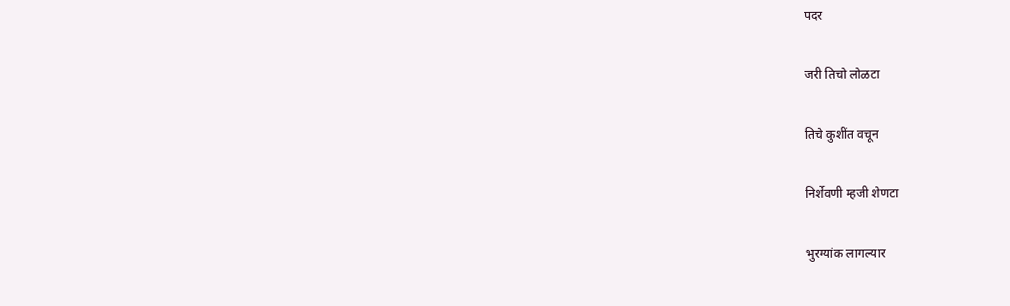पदर

जरी तिचो लोळटा

तिचे कुशींत वचून

निर्शेवणी म्हजी शेणटा

भुरग्यांक लागल्यार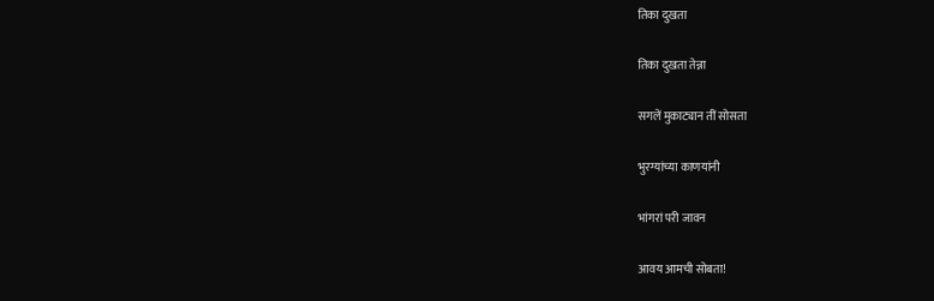तिका दुखता

तिका दुखता तेन्ना

सगलें मुकाट्यान तीं सोसता

भुरग्यांच्या काणयांनी

भांगरां परी जावन

आवय आमची सोबता!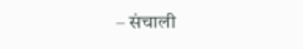– संचाली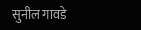सुनील गावडे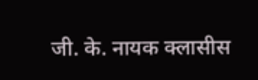जी. के. नायक क्लासीस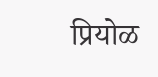प्रियोळ